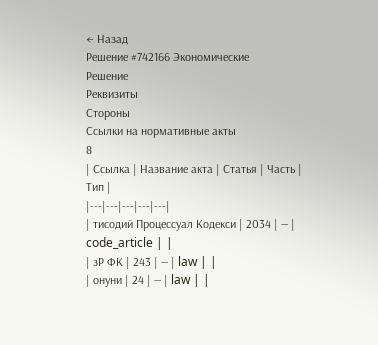← Назад
Решение #742166 Экономические
Решение
Реквизиты
Стороны
Ссылки на нормативные акты
8
| Ссылка | Название акта | Статья | Часть | Тип |
|---|---|---|---|---|
| тисодий Процессуал Кодекси | 2034 | — | code_article | |
| зР ФК | 243 | — | law | |
| онуни | 24 | — | law | |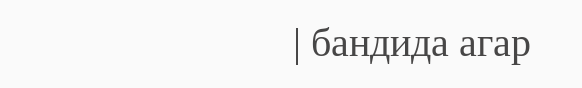| бандида агар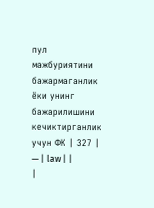пул мажбуриятини бажармаганлик ёки унинг бажарилишини кечиктирганлик учун ФК | 327 | — | law | |
|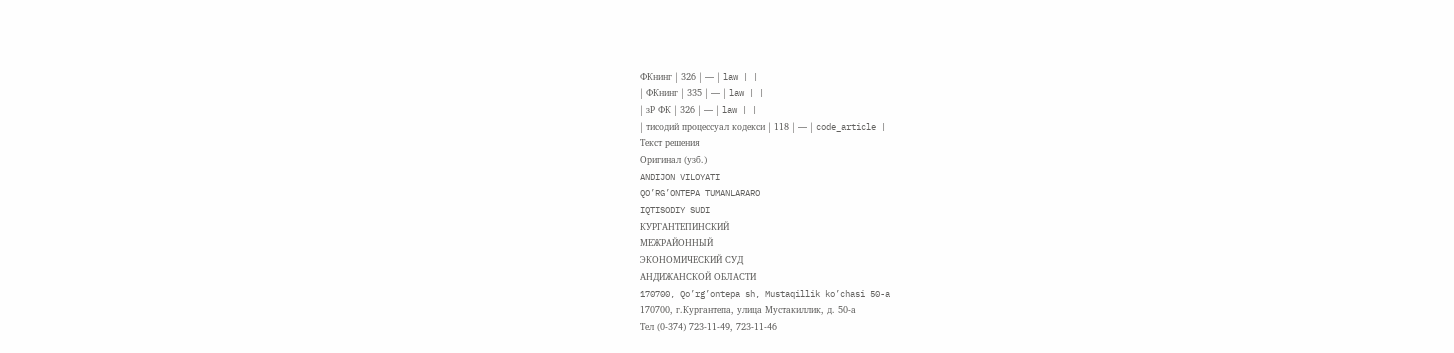ФКнинг | 326 | — | law | |
| ФКнинг | 335 | — | law | |
| зР ФК | 326 | — | law | |
| тисодий процессуал кодекси | 118 | — | code_article |
Текст решения
Оригинал (узб.)
ANDIJON VILOYATI
QO’RG’ONTEPA TUMANLARARO
IQTISODIY SUDI
КУРГАНТЕПИНСКИЙ
МЕЖРАЙОННЫЙ
ЭКОНОМИЧЕСКИЙ СУД
АНДИЖАНСКОЙ ОБЛАСТИ
170700, Qo’rg’ontepa sh, Mustaqillik ko’chasi 50-a
170700, г.Кургантепа, улица Мустакиллик, д. 50-а
Тел (0-374) 723-11-49, 723-11-46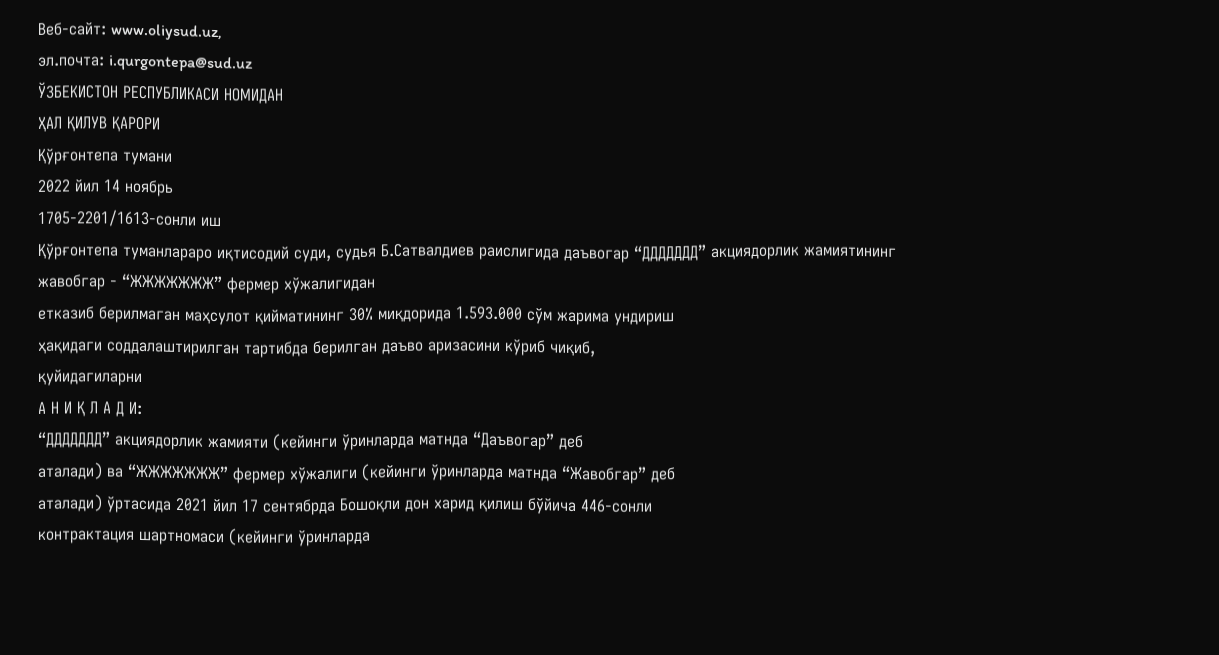Веб-сайт: www.oliysud.uz,
эл.почта: i.qurgontepa@sud.uz
ЎЗБЕКИСТОН РЕСПУБЛИКАСИ НОМИДАН
ҲАЛ ҚИЛУВ ҚАРОРИ
Қўрғонтепа тумани
2022 йил 14 ноябрь
1705-2201/1613-сонли иш
Қўрғонтепа туманлараро иқтисодий суди, судья Б.Сатвалдиев раислигида даъвогар “ДДДДДДД” акциядорлик жамиятининг жавобгар - “ЖЖЖЖЖЖЖ” фермер хўжалигидан
етказиб берилмаган маҳсулот қийматининг 30% миқдорида 1.593.000 сўм жарима ундириш
ҳақидаги соддалаштирилган тартибда берилган даъво аризасини кўриб чиқиб,
қуйидагиларни
А Н И Қ Л А Д И:
“ДДДДДДД” акциядорлик жамияти (кейинги ўринларда матнда “Даъвогар” деб
аталади) ва “ЖЖЖЖЖЖЖ” фермер хўжалиги (кейинги ўринларда матнда “Жавобгар” деб
аталади) ўртасида 2021 йил 17 сентябрда Бошоқли дон харид қилиш бўйича 446-сонли
контрактация шартномаси (кейинги ўринларда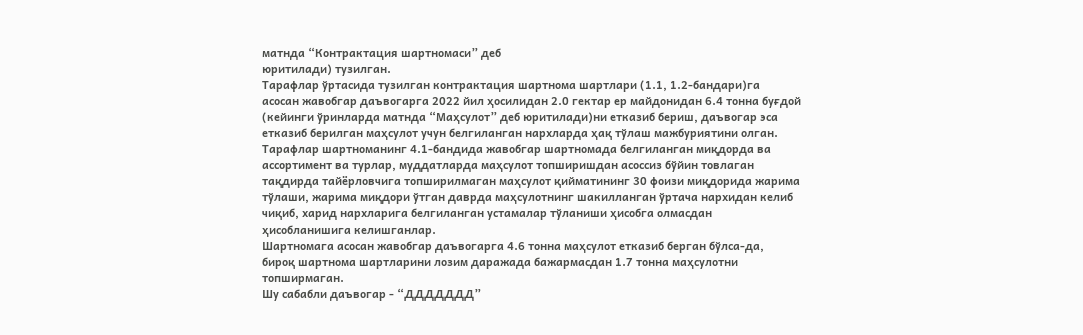матнда “Контрактация шартномаси” деб
юритилади) тузилган.
Тарафлар ўртасида тузилган контрактация шартнома шартлари (1.1, 1.2-бандари)га
асосан жавобгар даъвогарга 2022 йил ҳосилидан 2.0 гектар ер майдонидан 6.4 тонна буғдой
(кейинги ўринларда матнда “Маҳсулот” деб юритилади)ни етказиб бериш, даъвогар эса
етказиб берилган маҳсулот учун белгиланган нархларда ҳақ тўлаш мажбуриятини олган.
Тарафлар шартноманинг 4.1-бандида жавобгар шартномада белгиланган миқдорда ва
ассортимент ва турлар, муддатларда маҳсулот топширишдан асоссиз бўйин товлаган
тақдирда тайёрловчига топширилмаган маҳсулот қийматининг 30 фоизи миқдорида жарима
тўлаши, жарима миқдори ўтган даврда маҳсулотнинг шакилланган ўртача нархидан келиб
чиқиб, харид нархларига белгиланган устамалар тўланиши ҳисобга олмасдан
ҳисобланишига келишганлар.
Шартномага асосан жавобгар даъвогарга 4.6 тонна маҳсулот етказиб берган бўлса-да,
бироқ шартнома шартларини лозим даражада бажармасдан 1.7 тонна маҳсулотни
топширмаган.
Шу сабабли даъвогар - “ДДДДДДД”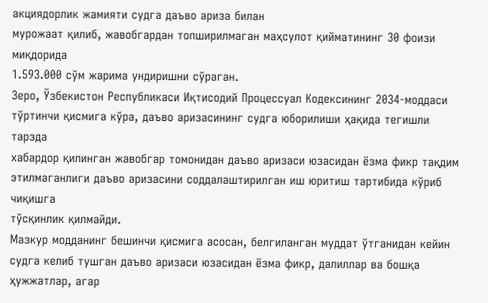акциядорлик жамияти судга даъво ариза билан
мурожаат қилиб, жавобгардан топширилмаган маҳсулот қийматининг 30 фоизи миқдорида
1.593.000 сўм жарима ундиришни сўраган.
Зеро, Ўзбекистон Республикаси Иқтисодий Процессуал Кодексининг 2034-моддаси
тўртинчи қисмига кўра, даъво аризасининг судга юборилиши ҳақида тегишли тарзда
хабардор қилинган жавобгар томонидан даъво аризаси юзасидан ёзма фикр тақдим
этилмаганлиги даъво аризасини соддалаштирилган иш юритиш тартибида кўриб чиқишга
тўсқинлик қилмайди.
Мазкур модданинг бешинчи қисмига асосан, белгиланган муддат ўтганидан кейин
судга келиб тушган даъво аризаси юзасидан ёзма фикр, далиллар ва бошқа ҳужжатлар, агар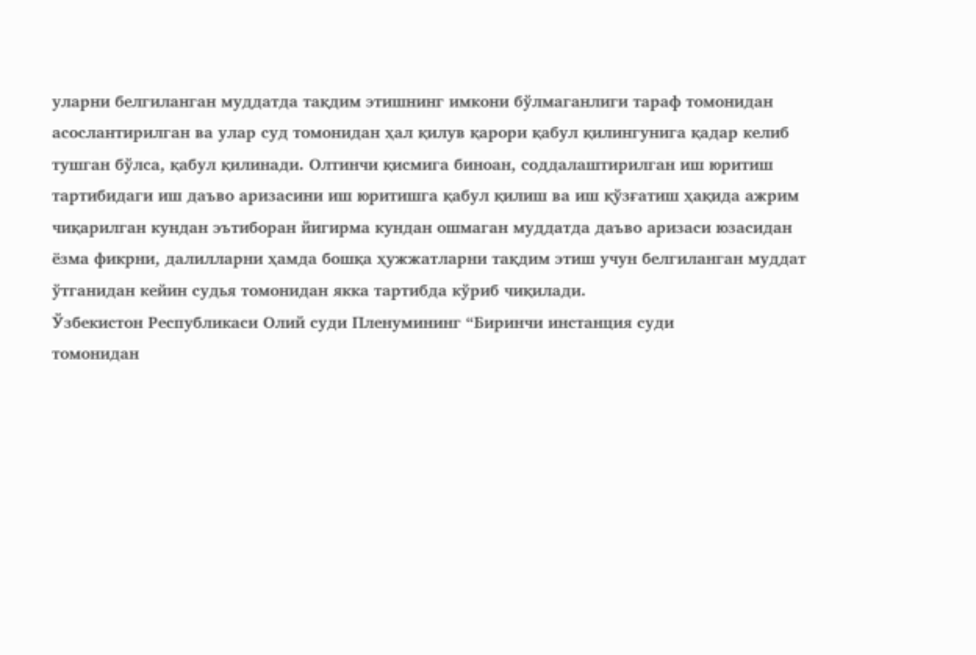уларни белгиланган муддатда тақдим этишнинг имкони бўлмаганлиги тараф томонидан
асослантирилган ва улар суд томонидан ҳал қилув қарори қабул қилингунига қадар келиб
тушган бўлса, қабул қилинади. Олтинчи қисмига биноан, соддалаштирилган иш юритиш
тартибидаги иш даъво аризасини иш юритишга қабул қилиш ва иш қўзғатиш ҳақида ажрим
чиқарилган кундан эътиборан йигирма кундан ошмаган муддатда даъво аризаси юзасидан
ёзма фикрни, далилларни ҳамда бошқа ҳужжатларни тақдим этиш учун белгиланган муддат
ўтганидан кейин судья томонидан якка тартибда кўриб чиқилади.
Ўзбекистон Республикаси Олий суди Пленумининг “Биринчи инстанция суди
томонидан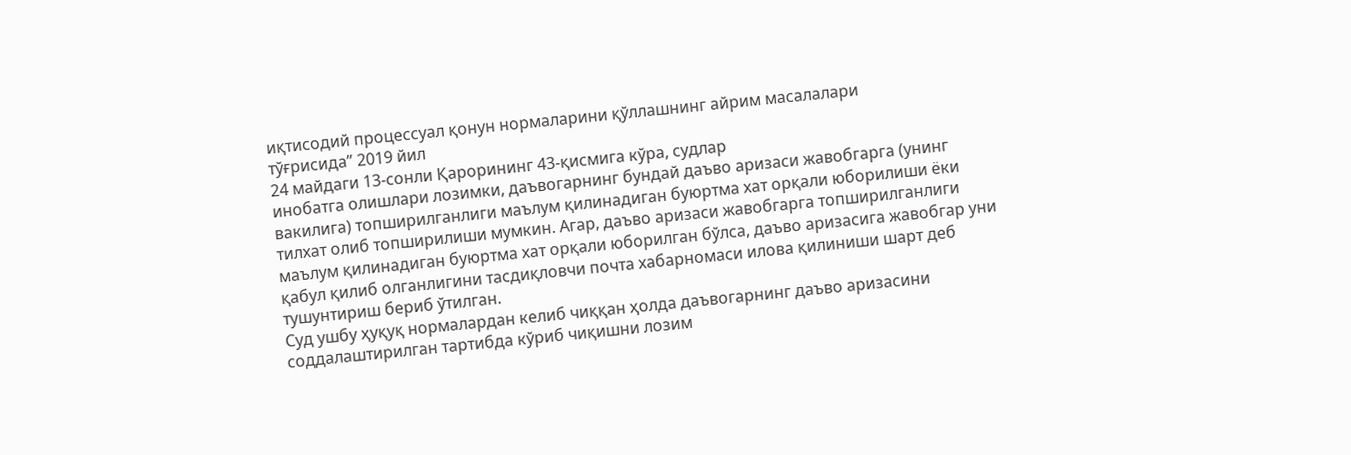иқтисодий процессуал қонун нормаларини қўллашнинг айрим масалалари
тўғрисида” 2019 йил
24 майдаги 13-сонли Қарорининг 43-қисмига кўра, судлар
инобатга олишлари лозимки, даъвогарнинг бундай даъво аризаси жавобгарга (унинг
вакилига) топширилганлиги маълум қилинадиган буюртма хат орқали юборилиши ёки
тилхат олиб топширилиши мумкин. Агар, даъво аризаси жавобгарга топширилганлиги
маълум қилинадиган буюртма хат орқали юборилган бўлса, даъво аризасига жавобгар уни
қабул қилиб олганлигини тасдиқловчи почта хабарномаси илова қилиниши шарт деб
тушунтириш бериб ўтилган.
Суд ушбу ҳуқуқ нормалардан келиб чиққан ҳолда даъвогарнинг даъво аризасини
соддалаштирилган тартибда кўриб чиқишни лозим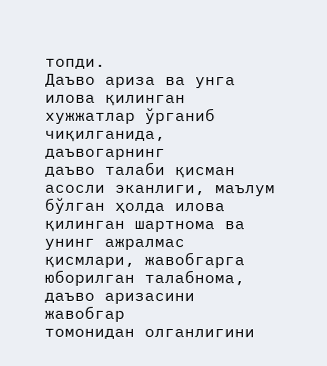топди.
Даъво ариза ва унга илова қилинган хужжатлар ўрганиб чиқилганида, даъвогарнинг
даъво талаби қисман асосли эканлиги, маълум бўлган ҳолда илова қилинган шартнома ва
унинг ажралмас қисмлари, жавобгарга юборилган талабнома, даъво аризасини жавобгар
томонидан олганлигини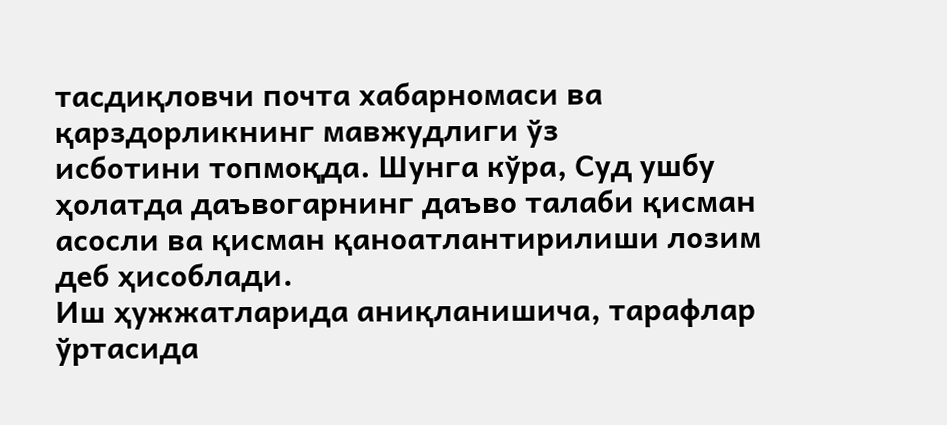тасдиқловчи почта хабарномаси ва қарздорликнинг мавжудлиги ўз
исботини топмоқда. Шунга кўра, Суд ушбу ҳолатда даъвогарнинг даъво талаби қисман
асосли ва қисман қаноатлантирилиши лозим деб ҳисоблади.
Иш ҳужжатларида аниқланишича, тарафлар ўртасида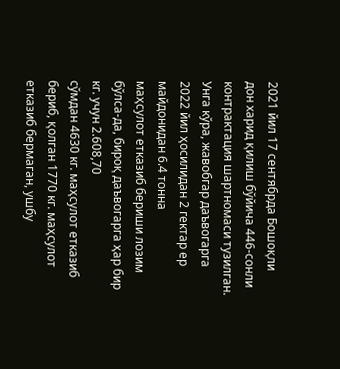2021 йил 17 сентябрда Бошоқли
дон харид қилиш бўйича 446-сонли контрактация шартномаси тузилган.
Унга кўра, жавобгар даъвогарга 2022 йил ҳосилидан 2 гектар ер майдонидан 6.4 тонна
маҳсулот етказиб бериши лозим бўлса-да, бироқ даъвогарга ҳар бир кг. учун 2.608,70
сўмдан 4630 кг. маҳсулот етказиб бериб, қолган 1770 кг. маҳсулот етказиб бермаган, ушбу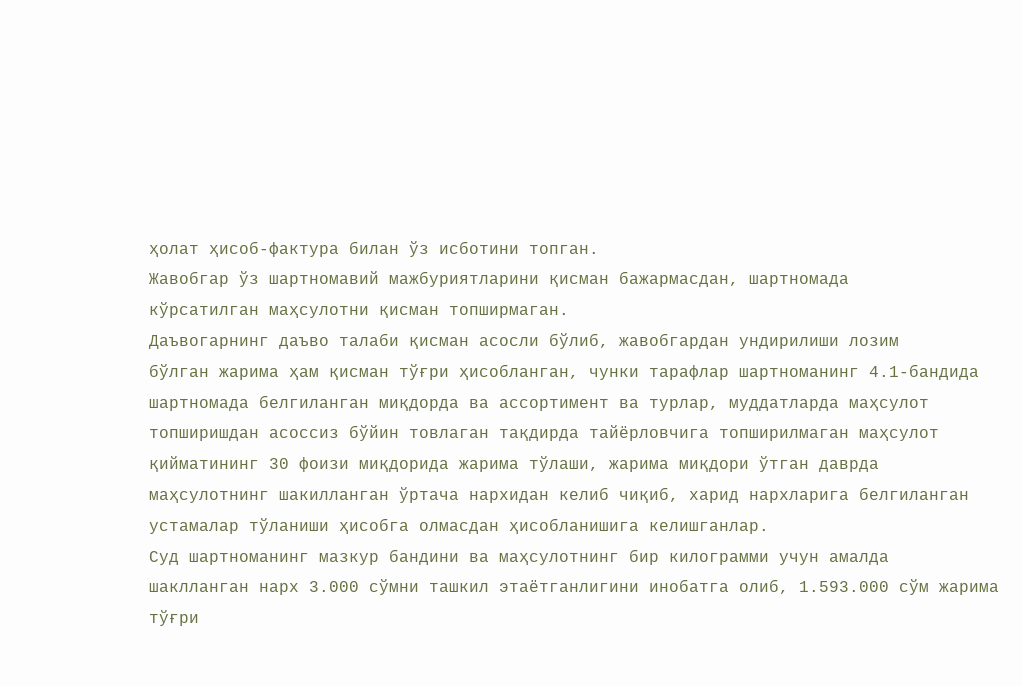ҳолат ҳисоб-фактура билан ўз исботини топган.
Жавобгар ўз шартномавий мажбуриятларини қисман бажармасдан, шартномада
кўрсатилган маҳсулотни қисман топширмаган.
Даъвогарнинг даъво талаби қисман асосли бўлиб, жавобгардан ундирилиши лозим
бўлган жарима ҳам қисман тўғри ҳисобланган, чунки тарафлар шартноманинг 4.1-бандида
шартномада белгиланган миқдорда ва ассортимент ва турлар, муддатларда маҳсулот
топширишдан асоссиз бўйин товлаган тақдирда тайёрловчига топширилмаган маҳсулот
қийматининг 30 фоизи миқдорида жарима тўлаши, жарима миқдори ўтган даврда
маҳсулотнинг шакилланган ўртача нархидан келиб чиқиб, харид нархларига белгиланган
устамалар тўланиши ҳисобга олмасдан ҳисобланишига келишганлар.
Суд шартноманинг мазкур бандини ва маҳсулотнинг бир килограмми учун амалда
шаклланган нарх 3.000 сўмни ташкил этаётганлигини инобатга олиб, 1.593.000 сўм жарима
тўғри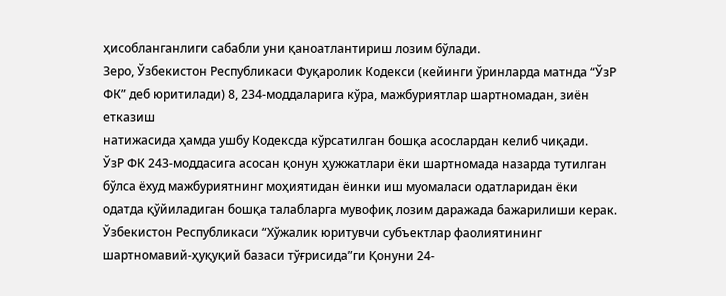ҳисобланганлиги сабабли уни қаноатлантириш лозим бўлади.
Зеро, Ўзбекистон Республикаси Фуқаролик Кодекси (кейинги ўринларда матнда “ЎзР
ФК” деб юритилади) 8, 234-моддаларига кўра, мажбуриятлар шартномадан, зиён етказиш
натижасида ҳамда ушбу Кодексда кўрсатилган бошқа асослардан келиб чиқади.
ЎзР ФК 243-моддасига асосан қонун ҳужжатлари ёки шартномада назарда тутилган
бўлса ёхуд мажбуриятнинг моҳиятидан ёинки иш муомаласи одатларидан ёки
одатда қўйиладиган бошқа талабларга мувофиқ лозим даражада бажарилиши керак.
Ўзбекистон Республикаси “Хўжалик юритувчи субъектлар фаолиятининг
шартномавий-ҳуқуқий базаси тўғрисида”ги Қонуни 24-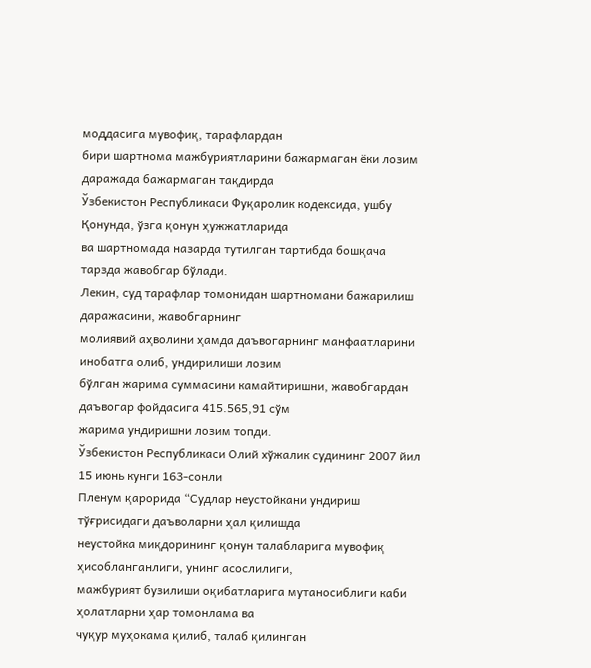моддасига мувофиқ, тарафлардан
бири шартнома мажбуриятларини бажармаган ёки лозим даражада бажармаган тақдирда
Ўзбекистон Республикаси Фуқаролик кодексида, ушбу Қонунда, ўзга қонун ҳужжатларида
ва шартномада назарда тутилган тартибда бошқача тарзда жавобгар бўлади.
Лекин, суд тарафлар томонидан шартномани бажарилиш даражасини, жавобгарнинг
молиявий аҳволини ҳамда даъвогарнинг манфаатларини инобатга олиб, ундирилиши лозим
бўлган жарима суммасини камайтиришни, жавобгардан даъвогар фойдасига 415.565,91 сўм
жарима ундиришни лозим топди.
Ўзбекистон Республикаси Олий хўжалик судининг 2007 йил 15 июнь кунги 163-сонли
Пленум қарорида “Судлар неустойкани ундириш тўғрисидаги даъволарни ҳал қилишда
неустойка миқдорининг қонун талабларига мувофиқ ҳисобланганлиги, унинг асослилиги,
мажбурият бузилиши оқибатларига мутаносиблиги каби ҳолатларни ҳар томонлама ва
чуқур муҳокама қилиб, талаб қилинган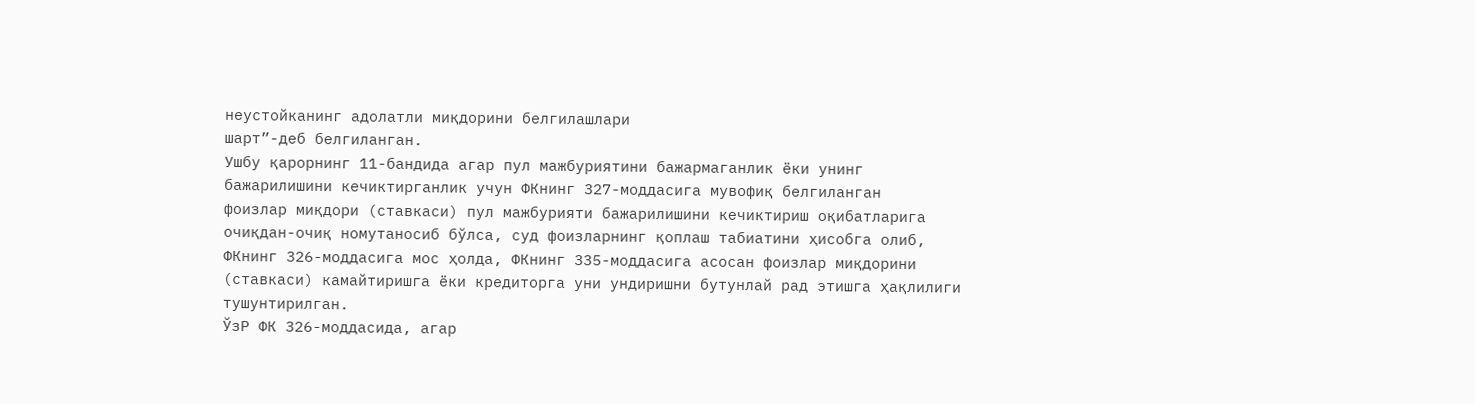неустойканинг адолатли миқдорини белгилашлари
шарт”-деб белгиланган.
Ушбу қарорнинг 11-бандида агар пул мажбуриятини бажармаганлик ёки унинг
бажарилишини кечиктирганлик учун ФКнинг 327-моддасига мувофиқ белгиланган
фоизлар миқдори (ставкаси) пул мажбурияти бажарилишини кечиктириш оқибатларига
очиқдан-очиқ номутаносиб бўлса, суд фоизларнинг қоплаш табиатини ҳисобга олиб,
ФКнинг 326-моддасига мос ҳолда, ФКнинг 335-моддасига асосан фоизлар миқдорини
(ставкаси) камайтиришга ёки кредиторга уни ундиришни бутунлай рад этишга ҳақлилиги
тушунтирилган.
ЎзР ФК 326-моддасида, агар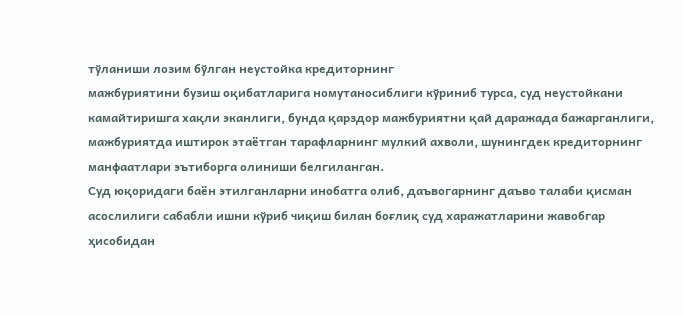тўланиши лозим бўлган неустойка кредиторнинг
мажбуриятини бузиш оқибатларига номутаносиблиги кўриниб турса, суд неустойкани
камайтиришга хақли эканлиги, бунда қарздор мажбуриятни қай даражада бажарганлиги,
мажбуриятда иштирок этаётган тарафларнинг мулкий ахволи, шунингдек кредиторнинг
манфаатлари эътиборга олиниши белгиланган.
Суд юқоридаги баён этилганларни инобатга олиб, даъвогарнинг даъво талаби қисман
асослилиги сабабли ишни кўриб чиқиш билан боғлиқ суд харажатларини жавобгар
ҳисобидан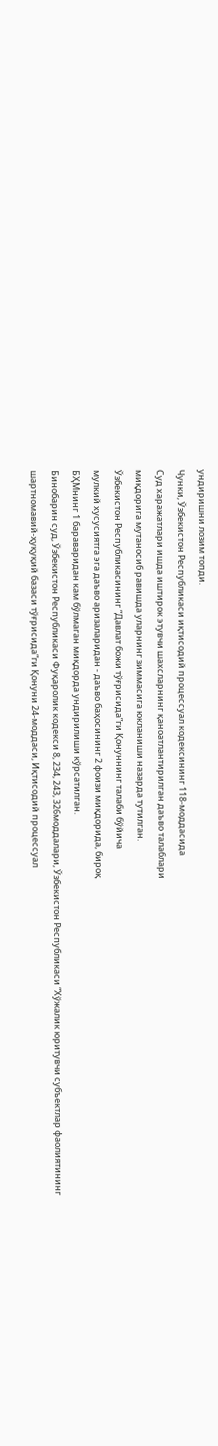ундиришни лозим топди.
Чунки, Ўзбекистон Республикаси иқтисодий процессуал кодексининг 118-моддасида
Суд харажатлари ишда иштирок этувчи шахсларнинг қаноатлантирилган даъво талаблари
миқдорига мутаносиб равишда уларнинг зиммасига юкланиши назарда тутилган.
Ўзбекистон Республикасининг “Давлат божи тўғрисида”ги Қонуннинг талаби бўйича
мулкий хусусиятга эга даъво аризаларидан - даъво баҳосининг 2 фоизи миқдорида, бироқ
БҲМнинг 1 бараваридан кам бўлмаган миқдорда ундирилиши кўрсатилган.
Бинобарин суд, Ўзбекистон Республикаси Фуқаролик кодекси 8, 234, 243, 326моддалари, Ўзбекистон Республикаси “Хўжалик юритувчи субъектлар фаолиятининг
шартномавий-ҳуқуқий базаси тўғрисида”ги Қонуни 24-моддаси, Иқтисодий процессуал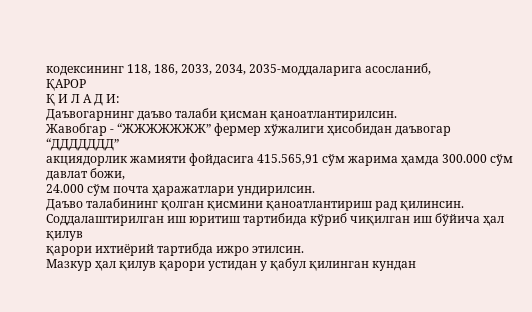кодексининг 118, 186, 2033, 2034, 2035-моддаларига асосланиб,
ҚАРОР
Қ И Л А Д И:
Даъвогарнинг даъво талаби қисман қаноатлантирилсин.
Жавобгар - “ЖЖЖЖЖЖЖ” фермер хўжалиги ҳисобидан даъвогар “ДДДДДДД”
акциядорлик жамияти фойдасига 415.565,91 сўм жарима ҳамда 300.000 сўм давлат божи,
24.000 сўм почта ҳаражатлари ундирилсин.
Даъво талабининг қолган қисмини қаноатлантириш рад қилинсин.
Соддалаштирилган иш юритиш тартибида кўриб чиқилган иш бўйича ҳал қилув
қарори ихтиёрий тартибда ижро этилсин.
Мазкур ҳал қилув қарори устидан у қабул қилинган кундан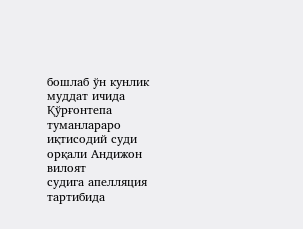бошлаб ўн кунлик
муддат ичида Қўрғонтепа туманлараро иқтисодий суди орқали Андижон вилоят
судига апелляция тартибида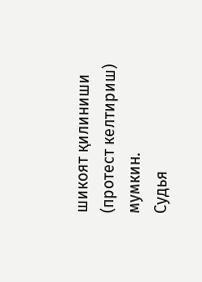шикоят қилиниши (протест келтириш) мумкин.
Судья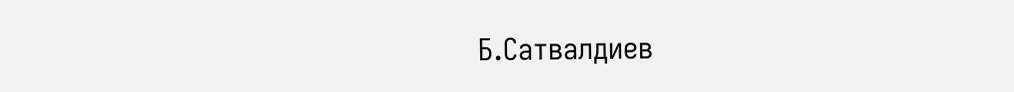Б.Сатвалдиев